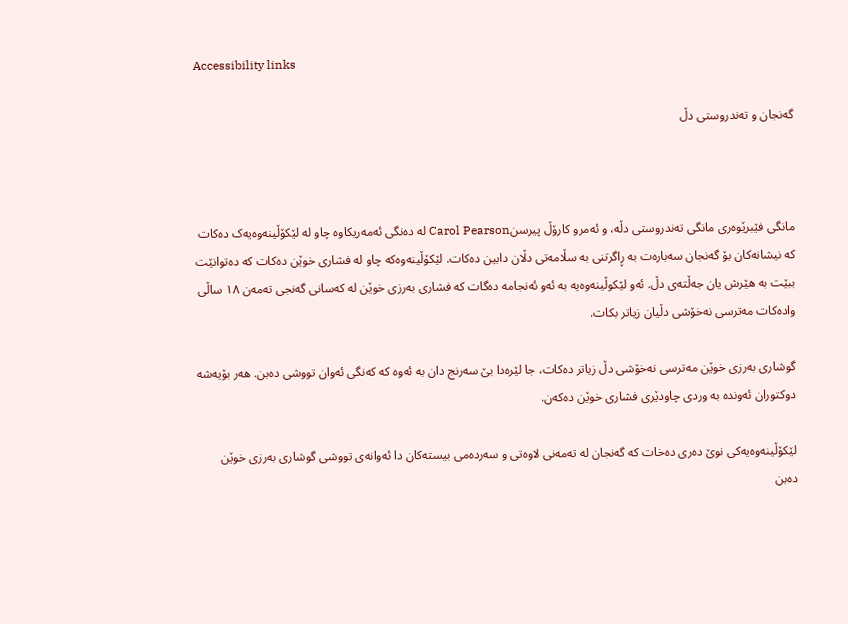Accessibility links

گه‌نجان و ته‌ندروستی دڵ



مانگی فێبرێوەری مانگی تەندروستی دڵە، و ئەمرو کارۆڵ پیرسنCarol Pearson لە دەنگی ئەمەریکاوه‌ چاو لە لێکۆڵینەوەیەک دەکات کە نیشانەکان بۆ گەنجان سەبارەت بە ڕاگرتنی بە سڵامەتی دڵان دابین دەکات. لێکۆڵینەوەکە چاو لە فشاری خوێن دەکات کە دەتوانێت ببێت بە هێرش یان جەڵتەی دڵ. ئەو لێکوڵینەوه‌یه‌ بە ئەو ئەنجامە دەگات کە فشاری بەرزی خوێن لە کەسانی گەنجی تەمەن ١٨ ساڵی واده‌کات مەترسی نەخۆشی دڵیان زیاتر بکات.

گوشاری بەرزی خوێن مەترسی نەخۆشی دڵ زیاتر دەکات، جا لێره‌دا بێ سه‌رنج دان به‌ ئه‌وه‌ که‌ کەنگی ئەوان تووشی دەبن. هەر بۆیەشە دوکتوران ئەوندە بە وردی چاودێری فشاری خوێن دەکەن.

لێکۆڵینەوەیەکی نوێ دەری دەخات کە گەنجان لە تەمەنی لاوەتی و سەردەمی بیستەکان دا ئەوانەی تووشی گوشاری بەرزی خوێن دەبن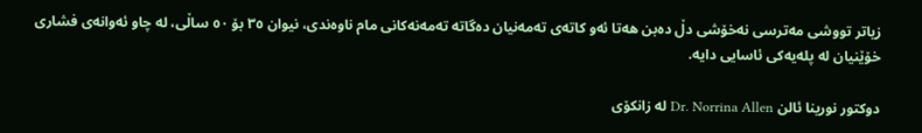زیاتر تووشی مەترسی نەخۆشی دڵ دەبن هەتا ئەو کاتەی تەمەنیان دەگاتە تەمەنەکانی مام ناوەندی، نیوان ٣٥ بۆ ٥٠ ساڵی، لە چاو ئەوانەی فشاری خۆێنیان لە پلەیەکی ئاسایی دایە.

دوکتور نورینا ئالن Dr. Norrina Allen لە زانکۆی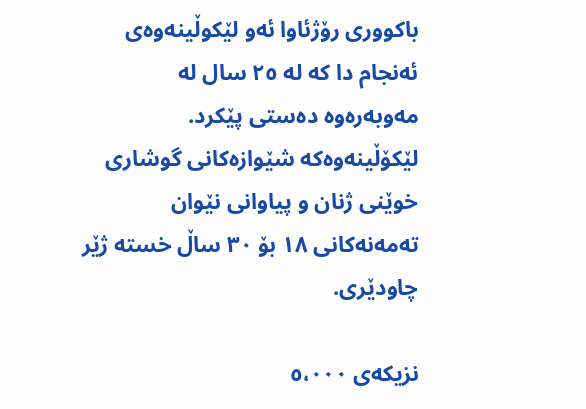باکووری رۆژئاوا ئەو لێکوڵینەوەی ئەنجام دا کە لە ٢٥ سال لە مەوبەرەوە دەستی پێکرد. لێکۆڵینەوەکە شێوازەکانی گوشاری خوێنی ژنان و پیاوانی نێوان تەمەنەکانی ١٨ بۆ ٣٠ ساڵ خستە ژێر چاودێری.

نزیکەی ٥،٠٠٠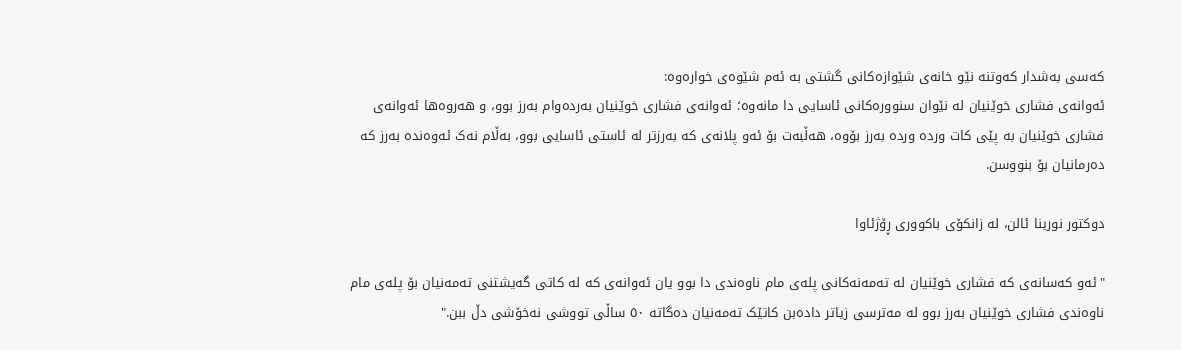کەسی بەشدار کەوتنە نێو خانەی شێوازەکانی گشتی بە ئەم شێوەی خوارەوە:
ئەوانەی فشاری خوێنیان لە نێوان سنوورەکانی ئاسایی دا مانەوە؛ ئەوانەی فشاری خوێنیان بەردەوام بەرز بوو، و هەروەها ئەوانەی فشاری خوێنیان بە پێی کات وردە وردە بەرز بۆوە، هه‌ڵبه‌ت بۆ ئەو پلانەی کە بەرزتر لە ئاستی ئاسایی بوو، بەڵام نەک ئەوەندە بەرز کە دەرمانیان بۆ بنووسن.

دوکتور نورینا ئالن، لە زانکۆی باکووری ڕۆژئاوا

"ئەو کەسانەی کە فشاری خوێنیان لە تەمەنەکانی پلەی مام ناوەندی دا بوو یان ئەوانەی کە لە کاتی گەیشتنی تەمەنیان بۆ پلەی مام ناوەندی فشاری خوێنیان بەرز بوو لە مەترسی زیاتر داده‌بن کاتێک تەمەنیان دەگاتە ٥٠ ساڵی تووشی نەخۆشی دڵ ببن."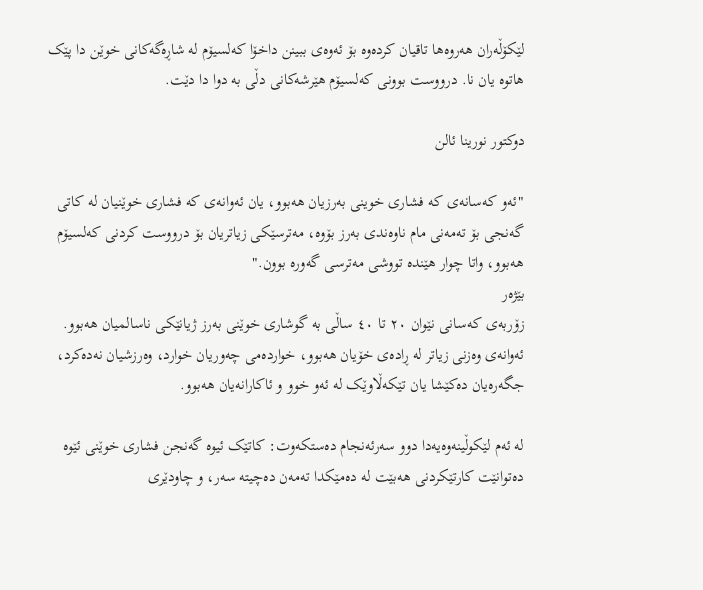لێکۆڵەران هەروەها تاقیان کردەوە بۆ ئەوەی ببینن داخۆا کەلسیۆم لە شاڕەگەکانی خوێن دا پێک هاتوە یان نا. درووست بوونی کەلسیۆم هێرشەکانی دڵی بە دوا دا دێت.

دوکتور نورینا ئالن

"ئەو کەسانەی کە فشاری خوینی بەرزیان هەبوو، یان ئەوانەی کە فشاری خوێنیان لە کاتی گەنجی بۆ تەمەنی مام ناوەندی بەرز بۆوە، مەترسێکی زیاتریان بۆ درووست کردنی کەلسیۆم هەبوو، واتا چوار هێندە تووشی مەترسی گەورە بوون."
بێژەر
زۆربەی کەسانی نێوان ٢٠ تا ٤٠ ساڵی بە گوشاری خوێنی بەرز ژیانێکی ناسالمیان هەبوو. ئەوانه‌ی وەزنی زیاتر لە ڕادەی خۆیان هەبوو، خواردەمی چەوریان خوارد، وەرزشیان نەدەکرد، جگەرەیان دەکێشا یان تێکەڵاوێک لە ئەو خوو و ئاکارانەیان هەبوو.

لە ئەم لێکوڵینەوەیەدا دوو سەرئەنجام دەستکەوت: کاتێک ئیوە گەنجن فشاری خوێنی ئێوە دەتوانێت کارتێکردنی هەبێت لە دەمێکدا تەمەن دەچیتە سەر، و چاودێری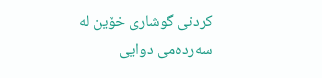کردنی گوشاری خۆین لە سەردەمی دوایی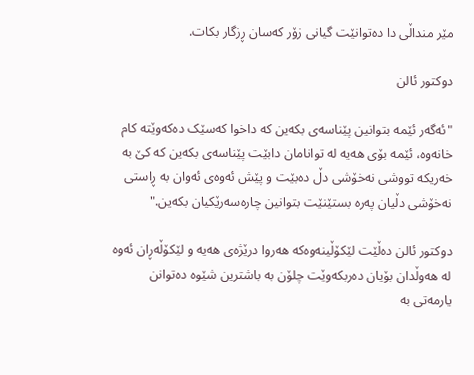مێر منداڵی دا دەتوانێت گیانی زۆر کەسان ڕزگار بکات.

دوکتور ئالن

"ئەگەر ئێمە بتوانین پێناسەی بکەین کە داخوا کەسێک دەکەوێتە کام خانەوە، ئێمە بۆی هەیە لە توانامان دابێت پێناسەی بکەین کە کێ بە خەریکە تووشی نەخۆشی دڵ دەبێت و پێش ئەوەی ئەوان بە ڕاستی نەخۆشی دڵیان پەرە بستێنێت بتوانین چارەسەرێکیان بکەین."

دوکتور ئالن دەڵێت لێکۆڵینەوەکە هەروا درێژەی هەیە و لێکۆڵەڕان ئەوە لە هەوڵدان بۆیان دەربکەوێت چلۆن بە باشترین شێوە دەتوانن یارمەتی بە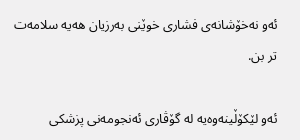ئەو نەخۆشانەی فشاری خوێنی بەرزیان هەیە سلامەت تر بن.

ئەو لێکۆڵینەوەیە لە گۆڤاری ئەنجومەنی پزشکی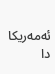ئەمەریکا دا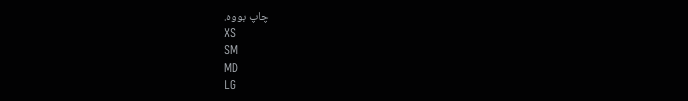چاپ بووە.
XS
SM
MD
LG